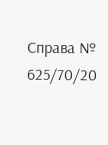Справа № 625/70/20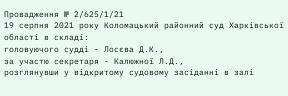Провадження № 2/625/1/21
19 серпня 2021 року Коломацький районний суд Харківської області в складі:
головуючого судді - Лосєва Д.К.,
за участю секретаря - Калюжної Л.Д.,
розглянувши у відкритому судовому засіданні в залі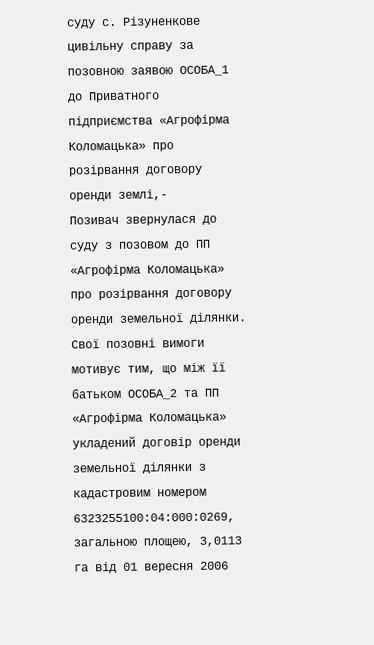суду с. Різуненкове цивільну справу за позовною заявою ОСОБА_1 до Приватного підприємства «Агрофірма Коломацька» про розірвання договору оренди землі,-
Позивач звернулася до суду з позовом до ПП «Агрофірма Коломацька» про розірвання договору оренди земельної ділянки.
Свої позовні вимоги мотивує тим, що між її батьком ОСОБА_2 та ПП «Агрофірма Коломацька» укладений договір оренди земельної ділянки з кадастровим номером 6323255100:04:000:0269, загальною площею, 3,0113 га від 01 вересня 2006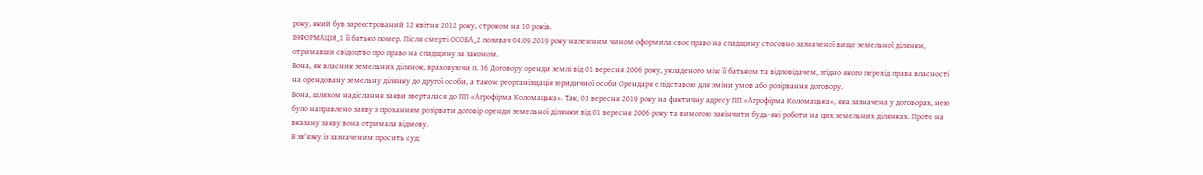року, який був зареєстрований 12 квітня 2012 року, строком на 10 років.
ІНФОРМАЦІЯ_1 її батько помер. Після смерті ОСОБА_2 позивач 04.09.2019 року належним чином оформила своє право на спадщину стосовно зазначеної вище земельної ділянки, отримавши свідоцтво про право на спадщину за законом.
Вона, як власник земельних ділянок, враховуючи п. 36 Договору оренди землі від 01 вересня 2006 року, укладеного між її батьком та відповідачем, згідно якого перехід права власності на орендовану земельну ділянку до другої особи, а також реорганізщація юридичної особи Орендаря є підставою для зміни умов або розірвання договору.
Вона, шляхом надіслання заяви зверталася до ПП «Агрофірма Коломацька». Так, 03 вересня 2019 року на фактичну адресу ПП «Агрофірма Коломацька», яка зазначена у договорах, нею було направлено заяву з проханням розірвати договір оренди земельної ділянки від 01 вересня 2006 року та вимогою закінчити будь-які роботи на цих земельних ділянках. Проте на вказану заяву вона отримала відмову.
В зв'язку із зазначеним просить суд: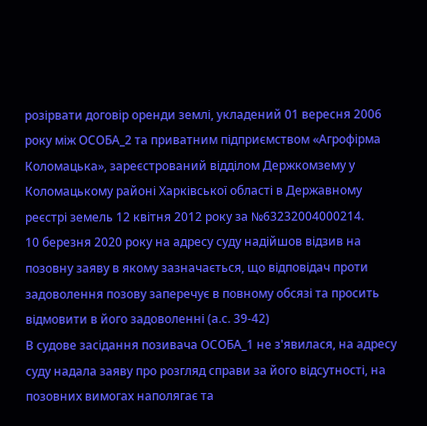розірвати договір оренди землі, укладений 01 вересня 2006 року між ОСОБА_2 та приватним підприємством «Агрофірма Коломацька», зареєстрований відділом Держкомзему у Коломацькому районі Харківської області в Державному реєстрі земель 12 квітня 2012 року за №63232004000214.
10 березня 2020 року на адресу суду надійшов відзив на позовну заяву в якому зазначається, що відповідач проти задоволення позову заперечує в повному обсязі та просить відмовити в його задоволенні (а.с. 39-42)
В судове засідання позивача ОСОБА_1 не з'явилася, на адресу суду надала заяву про розгляд справи за його відсутності, на позовних вимогах наполягає та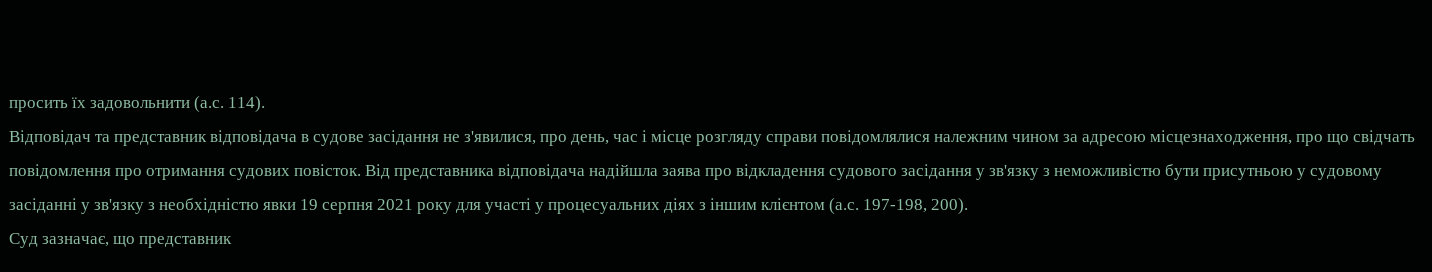просить їх задовольнити (а.с. 114).
Відповідач та представник відповідача в судове засідання не з'явилися, про день, час і місце розгляду справи повідомлялися належним чином за адресою місцезнаходження, про що свідчать повідомлення про отримання судових повісток. Від представника відповідача надійшла заява про відкладення судового засідання у зв'язку з неможливістю бути присутньою у судовому засіданні у зв'язку з необхідністю явки 19 серпня 2021 року для участі у процесуальних діях з іншим клієнтом (а.с. 197-198, 200).
Суд зазначає, що представник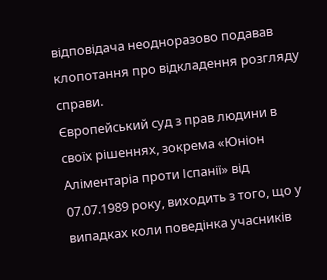відповідача неодноразово подавав клопотання про відкладення розгляду справи.
Європейський суд з прав людини в своїх рішеннях, зокрема «Юніон Аліментаріа проти Іспанії» від 07.07.1989 року, виходить з того, що у випадках коли поведінка учасників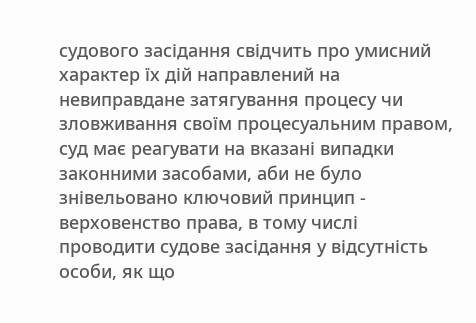судового засідання свідчить про умисний характер їх дій направлений на невиправдане затягування процесу чи зловживання своїм процесуальним правом, суд має реагувати на вказані випадки законними засобами, аби не було знівельовано ключовий принцип - верховенство права, в тому числі проводити судове засідання у відсутність особи, як що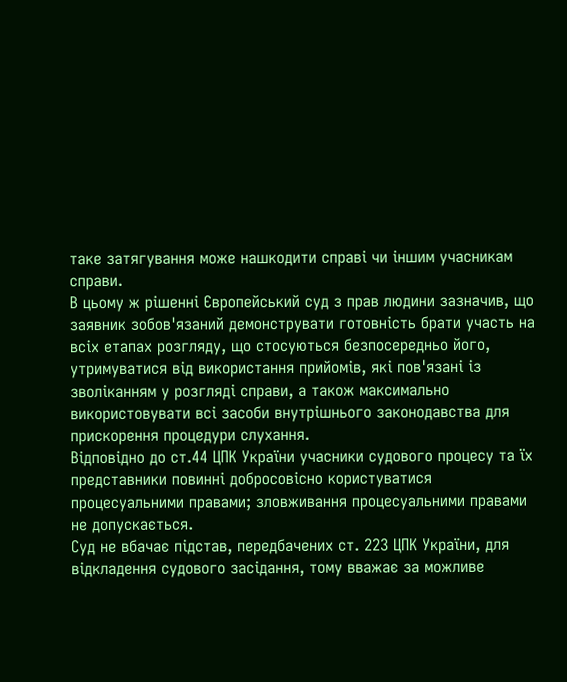таке затягування може нашкодити справі чи іншим учасникам справи.
В цьому ж рішенні Європейський суд з прав людини зазначив, що заявник зобов'язаний демонструвати готовність брати участь на всіх етапах розгляду, що стосуються безпосередньо його, утримуватися від використання прийомів, які пов'язані із зволіканням у розгляді справи, а також максимально використовувати всі засоби внутрішнього законодавства для прискорення процедури слухання.
Відповідно до ст.44 ЦПК України учасники судового процесу та їх представники повинні добросовісно користуватися процесуальними правами; зловживання процесуальними правами не допускається.
Суд не вбачає підстав, передбачених ст. 223 ЦПК України, для відкладення судового засідання, тому вважає за можливе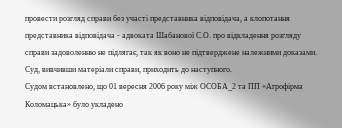провести розгляд справи без участі представника відповідача, а клопотання представника відповідача - адвоката Шабанової С.О. про відкладення розгляду справи задоволенню не підлягає, так як воно не підтверджене належними доказами.
Суд, вивчивши матеріали справи, приходить до наступного.
Судом встановлено, що 01 вересня 2006 року між ОСОБА_2 та ПП «Агрофірма Коломацька» було укладено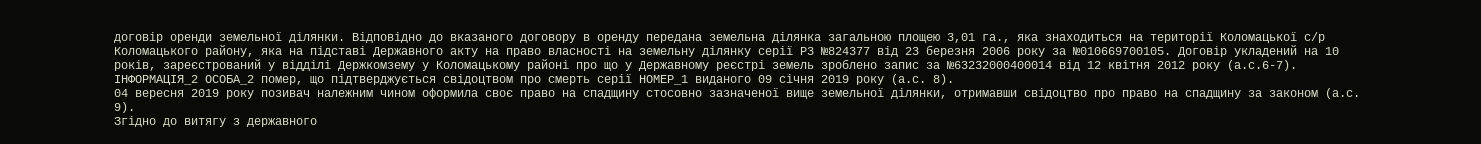договір оренди земельної ділянки. Відповідно до вказаного договору в оренду передана земельна ділянка загальною площею 3,01 га., яка знаходиться на території Коломацької с/р Коломацького району, яка на підставі Державного акту на право власності на земельну ділянку серії Р3 №824377 від 23 березня 2006 року за №010669700105. Договір укладений на 10 років, зареєстрований у відділі Держкомзему у Коломацькому районі про що у Державному реєстрі земель зроблено запис за №63232000400014 від 12 квітня 2012 року (а.с.6-7).
ІНФОРМАЦІЯ_2 ОСОБА_2 помер, що підтверджується свідоцтвом про смерть серії НОМЕР_1 виданого 09 січня 2019 року (а.с. 8).
04 вересня 2019 року позивач належним чином оформила своє право на спадщину стосовно зазначеної вище земельної ділянки, отримавши свідоцтво про право на спадщину за законом (а.с. 9).
Згідно до витягу з державного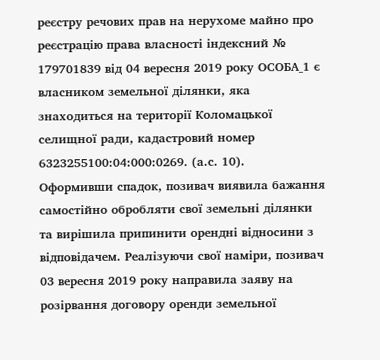реєстру речових прав на нерухоме майно про реєстрацію права власності індексний № 179701839 від 04 вересня 2019 року ОСОБА_1 є власником земельної ділянки, яка знаходиться на території Коломацької селищної ради, кадастровий номер 6323255100:04:000:0269. (а.с. 10).
Оформивши спадок, позивач виявила бажання самостійно обробляти свої земельні ділянки та вирішила припинити орендні відносини з відповідачем. Реалізуючи свої наміри, позивач 03 вересня 2019 року направила заяву на розірвання договору оренди земельної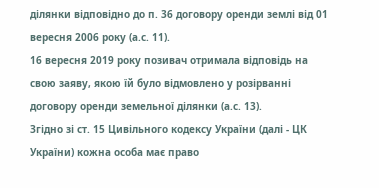ділянки відповідно до п. 36 договору оренди землі від 01 вересня 2006 року (а.с. 11).
16 вересня 2019 року позивач отримала відповідь на свою заяву, якою їй було відмовлено у розірванні договору оренди земельної ділянки (а.с. 13).
Згідно зі ст. 15 Цивільного кодексу України (далі - ЦК України) кожна особа має право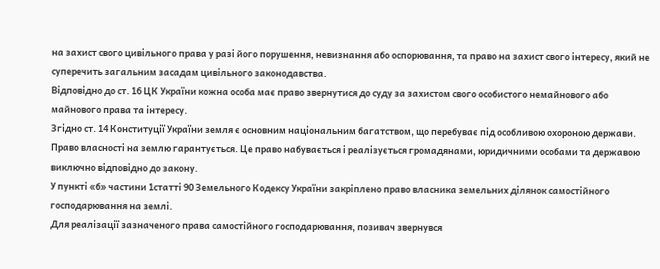на захист свого цивільного права у разі його порушення, невизнання або оспорювання, та право на захист свого інтересу, який не суперечить загальним засадам цивільного законодавства.
Відповідно до ст. 16 ЦК України кожна особа має право звернутися до суду за захистом свого особистого немайнового або майнового права та інтересу.
Згідно ст. 14 Конституції України земля є основним національним багатством, що перебуває під особливою охороною держави. Право власності на землю гарантується. Це право набувається і реалізується громадянами, юридичними особами та державою виключно відповідно до закону.
У пункті «б» частини 1статті 90 Земельного Кодексу України закріплено право власника земельних ділянок самостійного господарювання на землі.
Для реалізації зазначеного права самостійного господарювання, позивач звернувся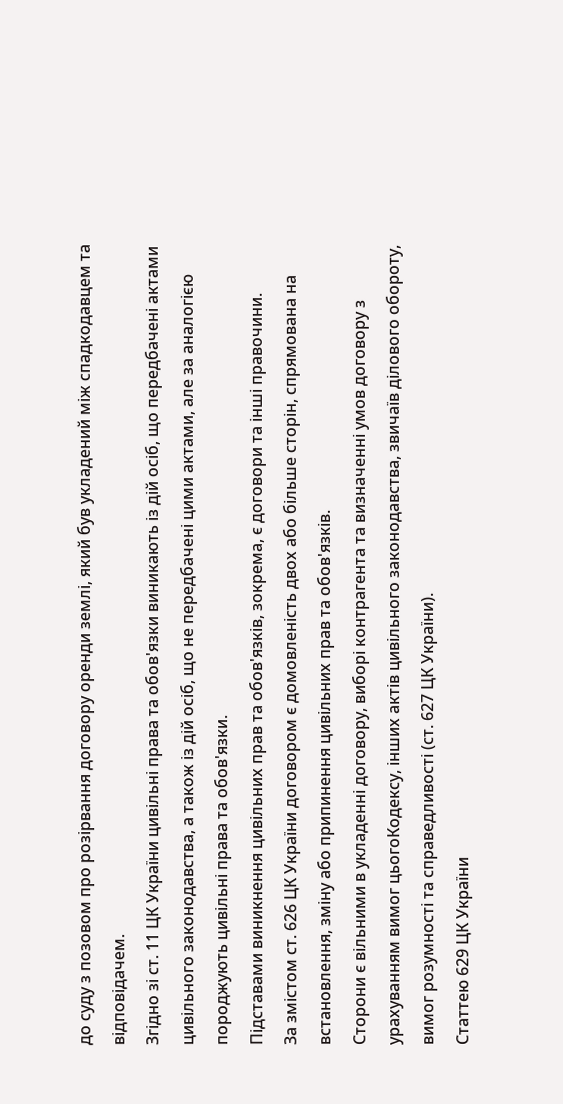до суду з позовом про розірвання договору оренди землі, який був укладений між спадкодавцем та відповідачем.
Згідно зі ст. 11 ЦК України цивільні права та обов'язки виникають із дій осіб, що передбачені актами цивільного законодавства, а також із дій осіб, що не передбачені цими актами, але за аналогією породжують цивільні права та обов'язки.
Підставами виникнення цивільних прав та обов'язків, зокрема, є договори та інші правочини.
За змістом ст. 626 ЦК України договором є домовленість двох або більше сторін, спрямована на встановлення, зміну або припинення цивільних прав та обов'язків.
Сторони є вільними в укладенні договору, виборі контрагента та визначенні умов договору з урахуванням вимог цьогоКодексу, інших актів цивільного законодавства, звичаїв ділового обороту, вимог розумності та справедливості (ст. 627 ЦК України).
Статтею 629 ЦК України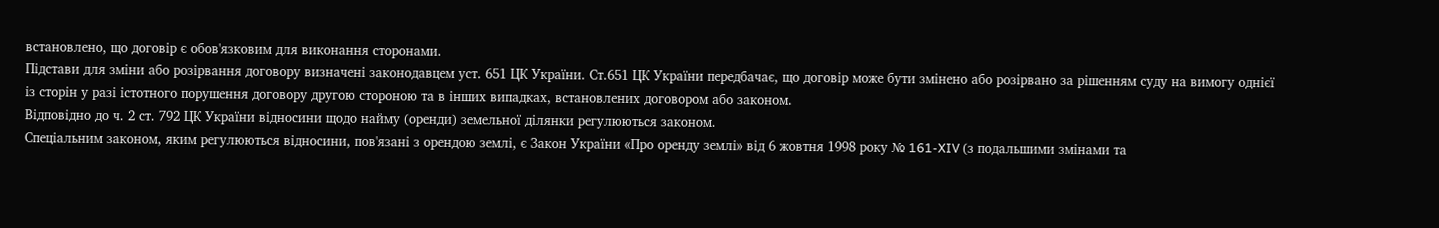встановлено, що договір є обов'язковим для виконання сторонами.
Підстави для зміни або розірвання договору визначені законодавцем уст. 651 ЦК України. Ст.651 ЦК України передбачає, що договір може бути змінено або розірвано за рішенням суду на вимогу однієї із сторін у разі істотного порушення договору другою стороною та в інших випадках, встановлених договором або законом.
Відповідно до ч. 2 ст. 792 ЦК України відносини щодо найму (оренди) земельної ділянки регулюються законом.
Спеціальним законом, яким регулюються відносини, пов'язані з орендою землі, є Закон України «Про оренду землі» від 6 жовтня 1998 року № 161-XIV (з подальшими змінами та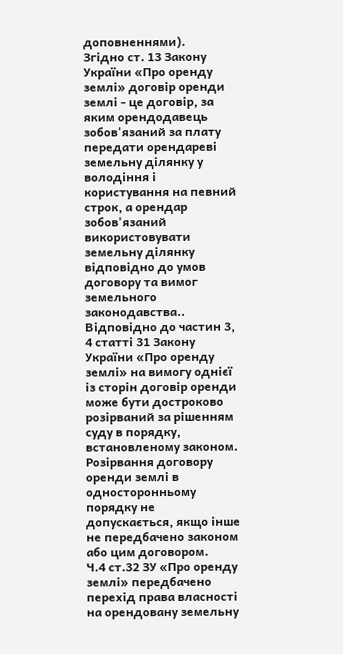доповненнями).
Згідно ст. 13 Закону України «Про оренду землі» договір оренди землі - це договір, за яким орендодавець зобов'язаний за плату передати орендареві земельну ділянку у володіння і користування на певний строк, а орендар зобов'язаний використовувати земельну ділянку відповідно до умов договору та вимог земельного законодавства..
Відповідно до частин 3, 4 статті 31 Закону України «Про оренду землі» на вимогу однієї із сторін договір оренди може бути достроково розірваний за рішенням суду в порядку, встановленому законом.
Розірвання договору оренди землі в односторонньому порядку не допускається, якщо інше не передбачено законом або цим договором.
Ч.4 ст.32 ЗУ «Про оренду землі» передбачено перехід права власності на орендовану земельну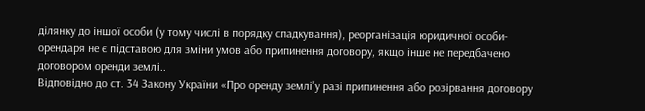ділянку до іншої особи (у тому числі в порядку спадкування), реорганізація юридичної особи-орендаря не є підставою для зміни умов або припинення договору, якщо інше не передбачено договором оренди землі..
Відповідно до ст. 34 Закону України «Про оренду землі'у разі припинення або розірвання договору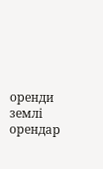оренди землі орендар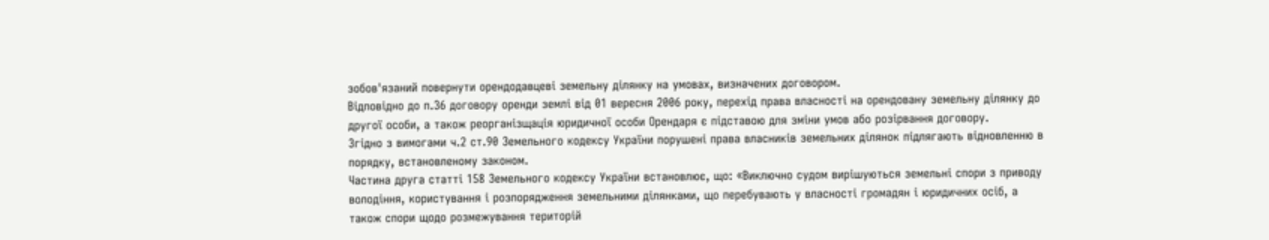зобов'язаний повернути орендодавцеві земельну ділянку на умовах, визначених договором.
Відповідно до п.36 договору оренди землі від 01 вересня 2006 року, перехід права власності на орендовану земельну ділянку до другої особи, а також реорганізщація юридичної особи Орендаря є підставою для зміни умов або розірвання договору.
Згідно з вимогами ч.2 ст.90 Земельного кодексу України порушені права власників земельних ділянок підлягають відновленню в порядку, встановленому законом.
Частина друга статті 158 Земельного кодексу України встановлює, що: «Виключно судом вирішуються земельні спори з приводу володіння, користування і розпорядження земельними ділянками, що перебувають у власності громадян і юридичних осіб, а також спори щодо розмежування територій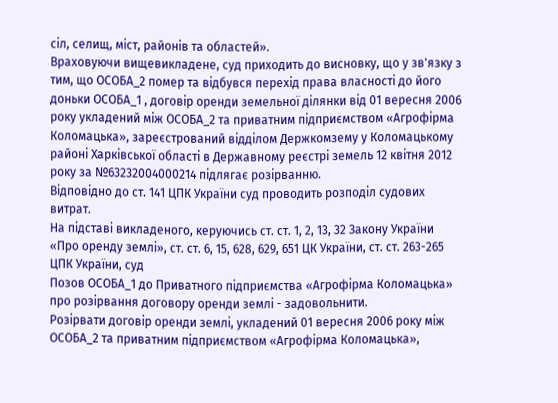сіл, селищ, міст, районів та областей».
Враховуючи вищевикладене, суд приходить до висновку, що у зв'язку з тим, що ОСОБА_2 помер та відбувся перехід права власності до його доньки ОСОБА_1 , договір оренди земельної ділянки від 01 вересня 2006 року укладений між ОСОБА_2 та приватним підприємством «Агрофірма Коломацька», зареєстрований відділом Держкомзему у Коломацькому районі Харківської області в Державному реєстрі земель 12 квітня 2012 року за №63232004000214 підлягає розірванню.
Відповідно до ст. 141 ЦПК України суд проводить розподіл судових витрат.
На підставі викладеного, керуючись ст. ст. 1, 2, 13, 32 Закону України «Про оренду землі», ст. ст. 6, 15, 628, 629, 651 ЦК України, ст. ст. 263-265 ЦПК України, суд
Позов ОСОБА_1 до Приватного підприємства «Агрофірма Коломацька» про розірвання договору оренди землі - задовольнити.
Розірвати договір оренди землі, укладений 01 вересня 2006 року між ОСОБА_2 та приватним підприємством «Агрофірма Коломацька»,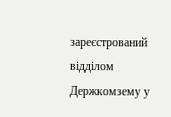зареєстрований відділом Держкомзему у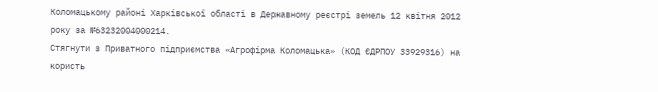Коломацькому районі Харківської області в Державному реєстрі земель 12 квітня 2012 року за №63232004000214.
Стягнути з Приватного підприємства «Агрофірма Коломацька» (КОД ЄДРПОУ 33929316) на користь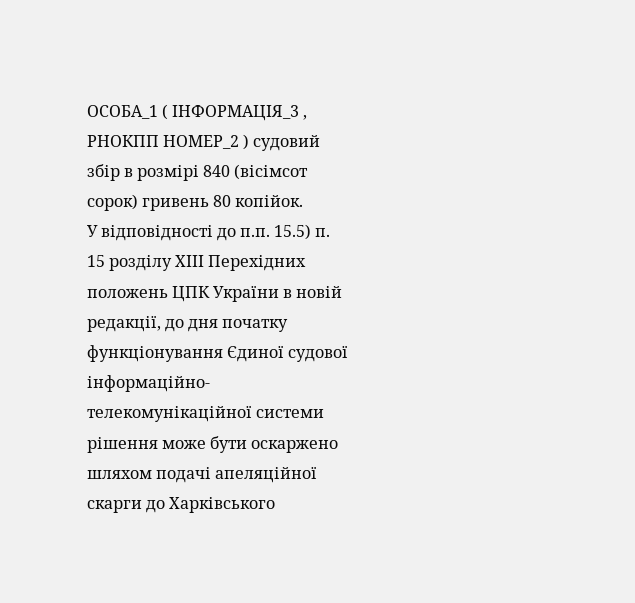ОСОБА_1 ( ІНФОРМАЦІЯ_3 , РНОКПП НОМЕР_2 ) судовий збір в розмірі 840 (вісімсот сорок) гривень 80 копійок.
У відповідності до п.п. 15.5) п. 15 розділу ХІІІ Перехідних положень ЦПК України в новій редакції, до дня початку функціонування Єдиної судової інформаційно-телекомунікаційної системи рішення може бути оскаржено шляхом подачі апеляційної скарги до Харківського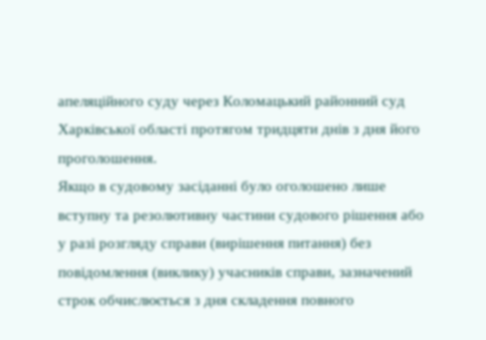апеляційного суду через Коломацький районний суд Харківської області протягом тридцяти днів з дня його проголошення.
Якщо в судовому засіданні було оголошено лише вступну та резолютивну частини судового рішення або у разі розгляду справи (вирішення питання) без повідомлення (виклику) учасників справи, зазначений строк обчислюється з дня складення повного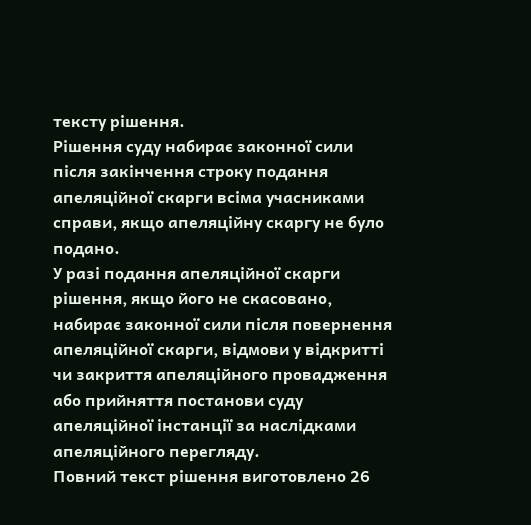тексту рішення.
Рішення суду набирає законної сили після закінчення строку подання апеляційної скарги всіма учасниками справи, якщо апеляційну скаргу не було подано.
У разі подання апеляційної скарги рішення, якщо його не скасовано, набирає законної сили після повернення апеляційної скарги, відмови у відкритті чи закриття апеляційного провадження або прийняття постанови суду апеляційної інстанції за наслідками апеляційного перегляду.
Повний текст рішення виготовлено 26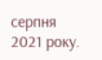серпня 2021 року.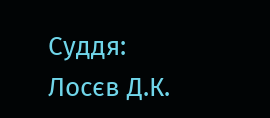Суддя: Лосєв Д.К.